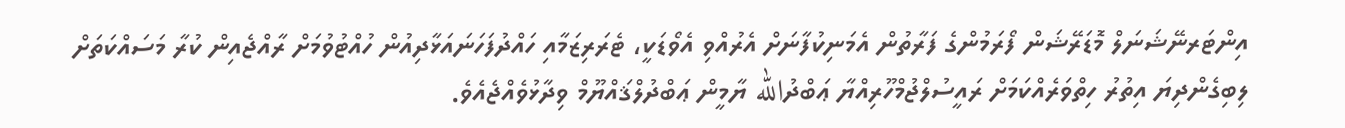އިންޓަރނޭޝަނަލް މޮޑަރޭޝަން ފޯރަމުންގެ ފަރާތުން އެމަނިކުފާނަށް އެރުއްވި އެވޯޑަކީ، ޓެރަރިޒަމާއި ހައްދުފަހަނައަޅާދިއުން ހުއްޓުވުމަށް ރާއްޖެއިން ކުރާ މަސައްކަތަށް ލިބިގެންދިޔަ އިތުރު ހިތްވަރެއްކަމަށް ރައީސުލްޖުމްހޫރިއްޔާ ޢަބްދުالله ޔާމީން ޢަބްދުލްޤައްޔޫމް ވިދާޅުވެއްޖެއެވެ.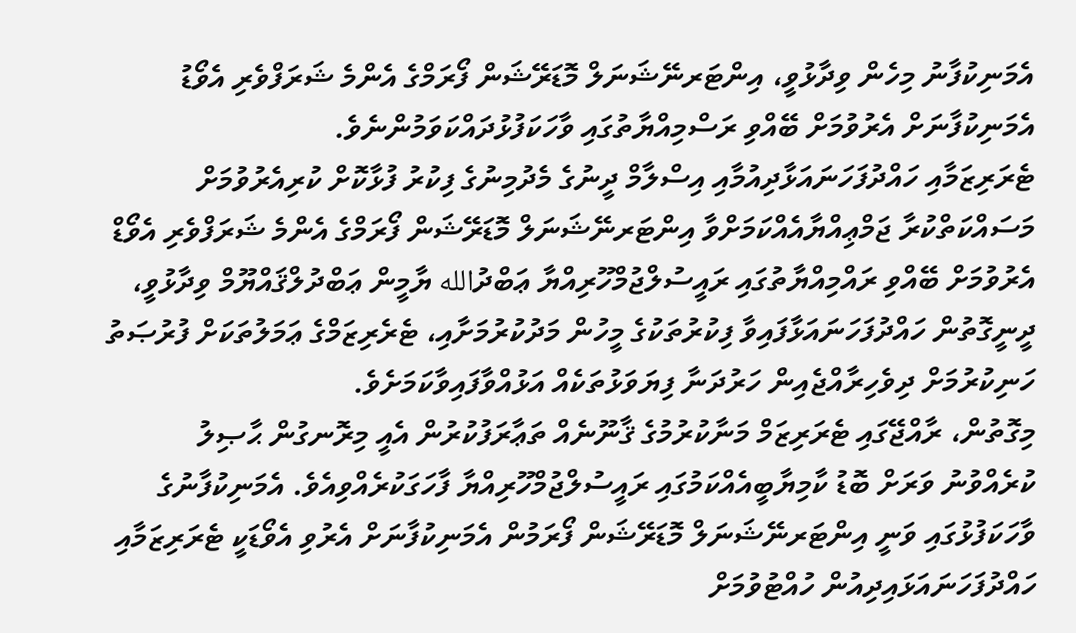އެމަނިކުފާނު މިހެން ވިދާޅުވީ، އިންޓަރނޭޝަނަލް މޮޑަރޭޝަން ފޯރަމްގެ އެންމެ ޝަރަފްވެރި އެވޯޑު އެމަނިކުފާނަށް އެރުވުމަށް ބޭއްވި ރަސްމިއްޔާތުގައި ވާހަކަފުޅުދައްކަވަމުންނެވެ.
ޓެރަރިޒަމާއި ހައްދުފަހަނައަޅާދިއުމާއި އިސްލާމް ދީނުގެ މެދުމިނުގެ ފިކުރު ފުޅާކޮށް ކުރިއެރުވުމަށް މަސައްކަތްކުރާ ޖަމްޢިއްޔާއެއްކަމަށްވާ އިންޓަރނޭޝަނަލް މޮޑަރޭޝަން ފޯރަމްގެ އެންމެ ޝަރަފްވެރި އެވޯޑް އެރުވުމަށް ބޭއްވި ރައްމިއްޔާތުގައި ރައީސުލްޖުމްހޫރިއްޔާ ޢަބްދުالله ޔާމީން ޢަބްދުލްޤައްޔޫމް ވިދާޅުވީ، ދީނީގޮތުން ހައްދުފަހަނައަޅާފައިވާ ފިކުރުތަކުގެ މީހުން މަދުކުރުމަށާއި، ޓެރެރިޒަމްގެ ޢަމަލުތަކަށް ފުރުޞަތު ހަނިކުރުމަށް ދިވެހިރާއްޖެއިން ހަރުދަނާ ފިޔަވަޅުތަކެއް އަޅުއްވާފައިވާކަމަށެވެ.
މިގޮތުން، ރާއްޖޭގައި ޓެރަރިޒަމް މަނާކުރުމުގެ ޤާނޫނެއް ތަޢާރަފުކުރުން އެއީ މިރޮނގުން ޙާޞިލު ކުރެއްވުނު ވަރަށް ބޮޑު ކާމިޔާބީއެއްކަމުގައި ރައީސުލްޖުމްހޫރިއްޔާ ފާހަގަކުރެއްވިއެވެ. އެމަނިކުފާނުގެ ވާހަކަފުޅުގައި ވަނީ އިންޓަރނޭޝަނަލް މޮޑަރޭޝަން ފޯރަމުން އެމަނިކުފާނަށް އެރުވި އެވޯޑަކީ ޓެރަރިޒަމާއި ހައްދުފަހަނައަޅައިދިއުން ހުއްޓުވުމަށް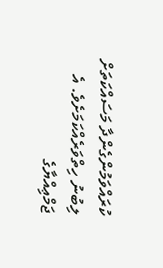ކުރައްވަމުންގެންދާ މަސައްކަތަށް ލިބުނު ހިތްވަރެއްކަމަށެވެ. އެ ޖަމްޢިއްޔާގެ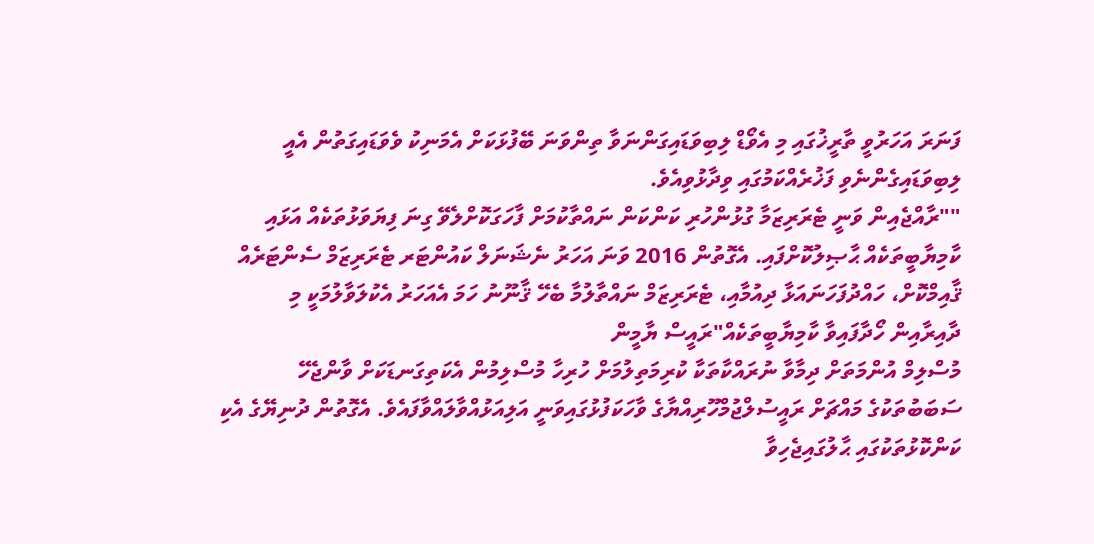ފަނަރަ އަހަރުވީ ތާރީޚުގައި މި އެވޯޑް ލިބިވަޑައިގަންނަވާ ތިންވަނަ ބޭފުޅަކަށް އެމަނިކު ވެވަޑައިގަތުން އެއީ ލިބިވަޑައިގެންނެވި ފަޚުރެއްކަމުގައި ވިދާޅުވިއެވެ.
""ރާއްޖެއިން ވަނީ ޓެރަރިޒަމާ ގުޅުންހުރި ކަންކަން ނައްތާކުމަށް ފާހަގަކޮށްލެވޭ ގިނަ ފިޔަވަޅުތަކެއް އަޅައި ކާމިޔާބީތަކެއް ޙާޞިލުކޮށްފައި. އެގޮތުން 2016 ވަނަ އަހަރު ނެޝަނަލް ކައުންޓަރ ޓެރަރިޒަމް ސެންޓަރެއް ޤާއިމްކޮށް، ހައްދުފަހަނައަޅާ ދިއުމާއި، ޓެރަރިޒަމް ނައްތާލުމާ ބެހޭ ޤާނޫނު ހަމަ އެއަހަރު އެކުލަވާލުމަކީ މި ދާއިރާއިން ހޯދާފައިވާ ކާމިޔާބީތަކެއް"ރައީސް ޔާމީން
މުސްލިމް އުންމަތަށް ދިމާވާ ނުރައްކާތަކާ ކުރިމަތިލުމަށް ހުރިހާ މުސްލިމުން އެކަތިގަނޑަކަށް ވާންޖެހޭ ސަބަބުތަކުގެ މައްޗަށް ރައީސުލްޖުމްހޫރިއްޔާގެ ވާހަކަފުޅުގައިވަނީ އަލިއަޅުއްވާލައްވާފައެވެ. އެގޮތުން ދުނިޔޭގެ އެކި ކަންކޮޅުތަކުގައި ޙާލުގައިޖެހިވާ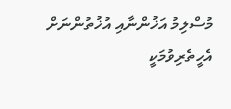މުސްލިމު އަޚުންނާއި އުޚުތުންނަށް އެހީތެރިވުމަކީ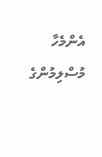އެންމެހާ މުސްލިމުންގެ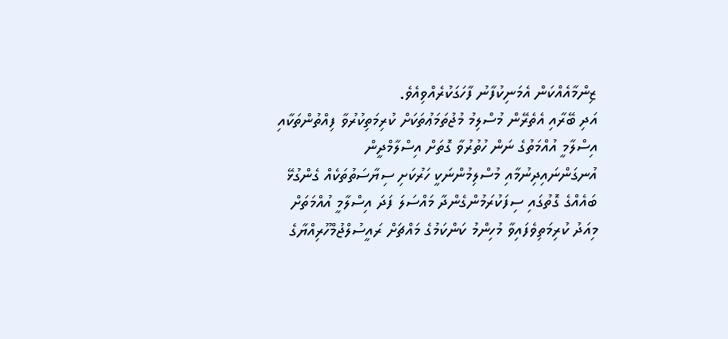ޒިންމާއެއްކަން އެމަނިކުފާނު ފާހަގަކުރެއްވިއެވެ.
އަދި ބޭރާއި އެތެރޭން މުސްލިމު މުޖުތަމަޢުތަކަށް ކުރިމަތިކުރުވާ ފިއްތުންތަކާއި އިސްލާމީ އުއްމަތުގެ ނަން ހުތުރުވާ ގޮތަށް އިސްލާމްދީން އުނގަންނައިދިނުމާއި މުސްލިމުންނަކީ ހަރުކަށި ސިޔާސަތުތަކެއް ގެންގުޅޭ ބައެއްގެ ގޮތުގައި ސިފަކުރަމުންގެންދާ މައްސަލަ ފަދަ އިސްލާމީ އުއްމަތަށް މިއަދު ކުރިމަތިވެފައިވާ މުހިންމު ކަންކަމުގެ މައްޗަށް ރައީސުލްޖުމްހޫރިއްޔާގެ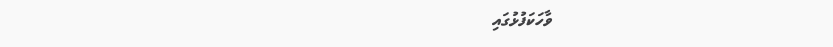ވާހަކަފުޅުގައި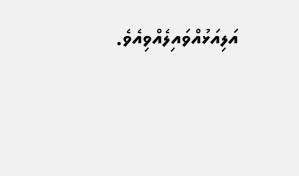އަލިއަޅުއްވައިލެއްވިއެވެ.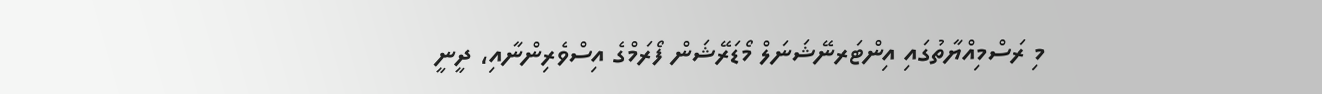މި ރަސްމިއްޔާތުގައި އިންޓަރނޭޝަނަލް މޯޑަރޭޝަން ފޯރަމްގެ އިސްވެރިންނާއި، ދީނީ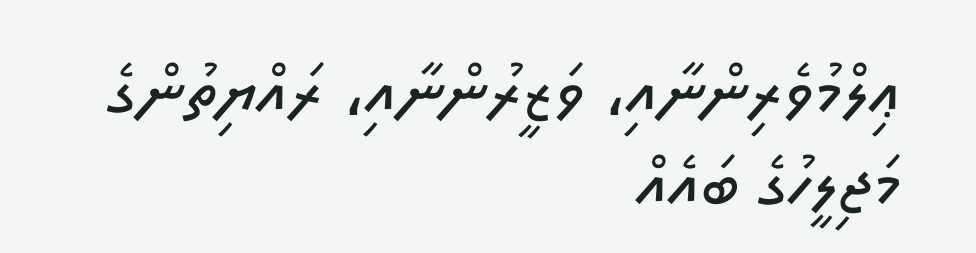ޢިލްމުވެރިންނާއި، ވަޒީރުންނާއި، ރައްޔިތުންގެ މަޖިލީހުގެ ބައެއް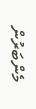މެންބަރުން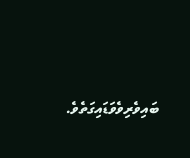ބައިވެރިވެވަޑައިގަތެވެ.